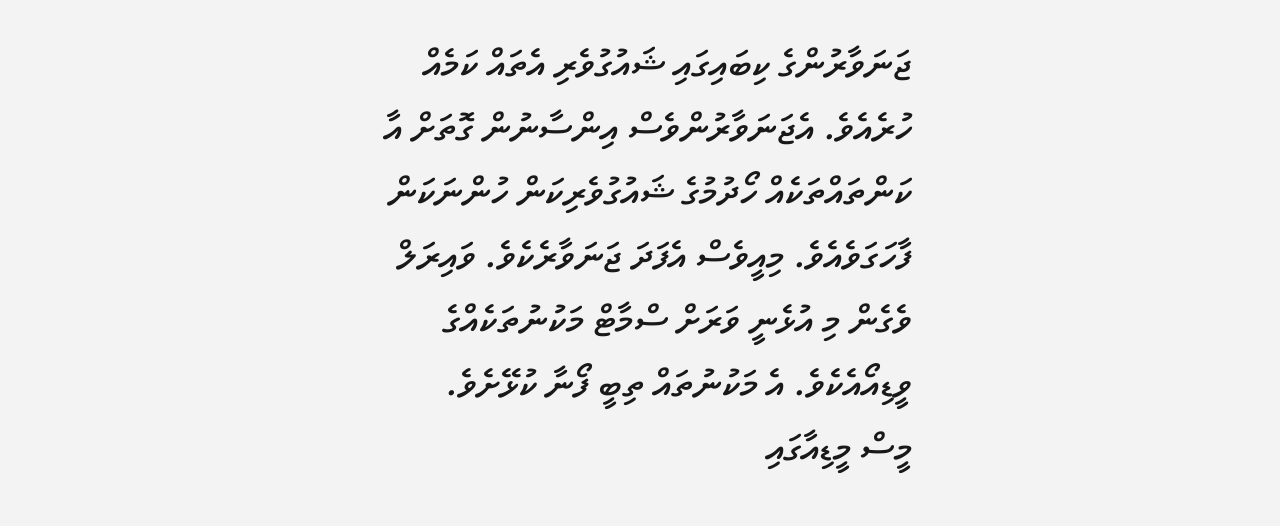ޖަނަވާރުންގެ ކިބައިގައި ޝައުގުވެރި އެތައް ކަމެއް ހުރެއެވެ. އެޖަނަވާރުންވެސް އިންސާނުން ގޮތަށް އާ ކަންތައްތަކެއް ހޯދުމުގެ ޝައުގުވެރިކަން ހުންނަކަން ފާހަގަވެއެވެ. މިއީވެސް އެފަދަ ޖަނަވާރެކެވެ. ވައިރަލް ވެގެން މި އުޅެނީ ވަރަށް ސްމާޓް މަކުނުތަކެއްގެ ވީޑިއޯއެކެވެ. އެ މަކުނުތައް ތިބީ ފޯނާ ކުޅޭށެވެ.
މީސް މީޑިއާގައި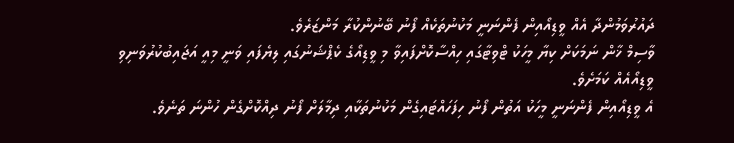ދައުރުވަމުންދާ އެއް ވީޑިއޯއިން ފެންނަނީ މަކުނުތަކެއް ފޯނު ބޭނުންކުރާ މަންޒަރެވެ.
ވާސިމް ޚާން ނަމަކަށް ކިޔާ މީހަކު ޓްވިޓާގައި ހިއްސާކޮށްފައިވާ މި ވީޑިއޯގެ ކެޕްޝަނުގައި ލިޔެފައި ވަނީ މިއީ އަޖައިބުކުރުވަނިވި ވީޑިއޯއެއް ކަމަށެވެ.
އެ ވީޑިއޯއިން ފެންނަނީ މީހަކު އަތުން ފޯނު ހިފަހައްޓައިގެން މަކުނުތަކާއި ދިމާލަށް ފޯނު ދިއްކޮށްގެން ހުންނަ ތަނެވެ.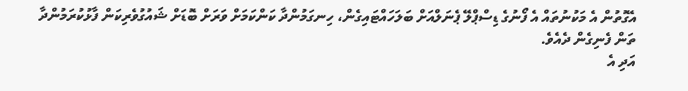އެގޮތުން އެ މަކުނުތައް އެ ފޯނުގެ ޑިސްޕްލޭ ޕެނަލްއަށް ބަލަހައްޓައިގެން، ހިނގަމުންދާ ކަންކަމަށް ވަރަށް ބޮޑަށް ޝައުގުވެރިކަން ފާޅުކުރަމުންދާ ތަން ފެނިގެން ދެއެވެ.
އަދި އެ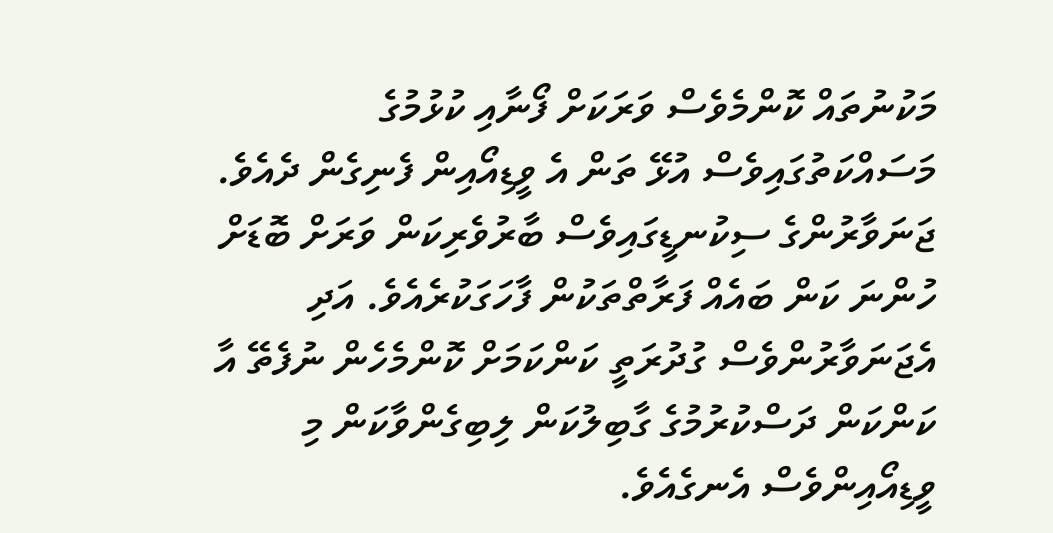މަކުނުތައް ކޮންމެވެސް ވަރަކަށް ފޯނާއި ކުޅުމުގެ މަސައްކަތުގައިވެސް އުޅޭ ތަން އެ ވީޑިއޯއިން ފެނިގެން ދެއެވެ.
ޖަނަވާރުންގެ ސިކުނޑީގައިވެސް ބާރުވެރިކަން ވަރަށް ބޮޑަށް ހުންނަ ކަން ބައެއް ފަރާތްތަކުން ފާހަގަކުރެއެވެ. އަދި އެޖަނަވާރުންވެސް ގުދުރަތީ ކަންކަމަށް ކޮންމެހެން ނުފެތޭ އާ ކަންކަން ދަސްކުރުމުގެ ގާބިލުކަން ލިބިގެންވާކަން މި ވީޑިއޯއިންވެސް އެނގެއެވެ.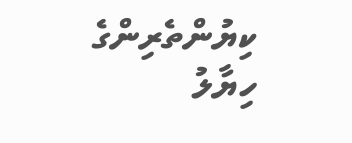ކިޔުންތެރިންގެ ހިޔާލު